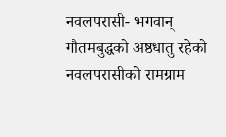नवलपरासी- भगवान् गौतमबुद्धको अष्ठधातु रहेको नवलपरासीको रामग्राम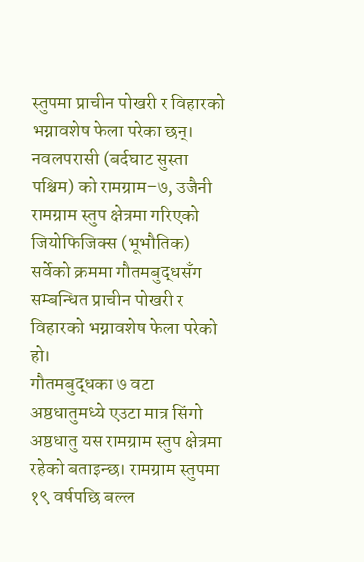स्तुपमा प्राचीन पोखरी र विहारको भग्नावशेष फेला परेका छन्।
नवलपरासी (बर्दघाट सुस्ता पश्चिम) को रामग्राम–७, उजैनी रामग्राम स्तुप क्षेत्रमा गरिएको जियोफिजिक्स (भूभौतिक) सर्वेको क्रममा गौतमबुद्धसँग सम्बन्धित प्राचीन पोखरी र विहारको भग्नावशेष फेला परेको हो।
गौतमबुद्धका ७ वटा अष्ठधातुमध्ये एउटा मात्र सिंगो अष्ठधातु यस रामग्राम स्तुप क्षेत्रमा रहेको बताइन्छ। रामग्राम स्तुपमा १९ वर्षपछि बल्ल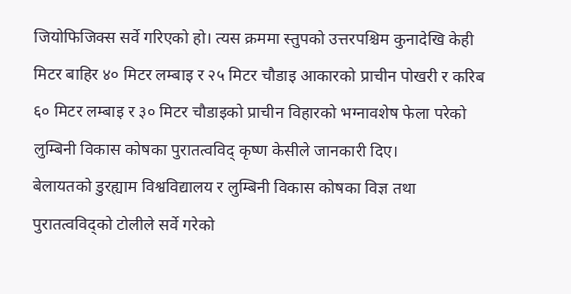जियोफिजिक्स सर्वे गरिएको हो। त्यस क्रममा स्तुपको उत्तरपश्चिम कुनादेखि केही मिटर बाहिर ४० मिटर लम्बाइ र २५ मिटर चौडाइ आकारको प्राचीन पोखरी र करिब ६० मिटर लम्बाइ र ३० मिटर चौडाइको प्राचीन विहारको भग्नावशेष फेला परेको लुम्बिनी विकास कोषका पुरातत्वविद् कृष्ण केसीले जानकारी दिए।
बेलायतको डुरह्याम विश्वविद्यालय र लुम्बिनी विकास कोषका विज्ञ तथा पुरातत्वविद्को टोलीले सर्वे गरेको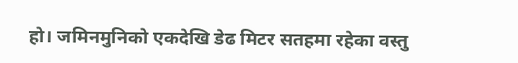हो। जमिनमुनिको एकदेखि डेढ मिटर सतहमा रहेका वस्तु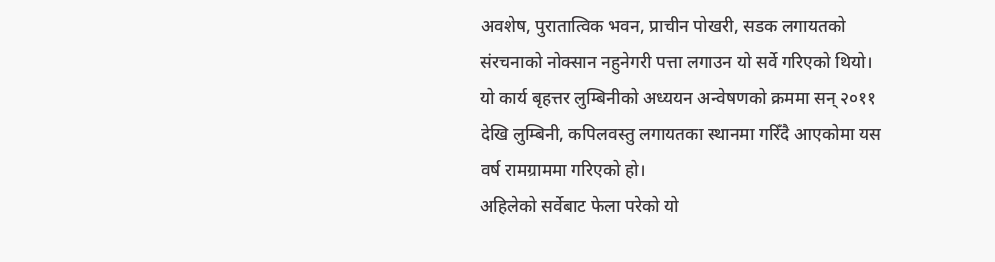अवशेष, पुरातात्विक भवन, प्राचीन पोखरी, सडक लगायतको संरचनाको नोक्सान नहुनेगरी पत्ता लगाउन यो सर्वे गरिएको थियो।
यो कार्य बृहत्तर लुम्बिनीको अध्ययन अन्वेषणको क्रममा सन् २०११ देखि लुम्बिनी, कपिलवस्तु लगायतका स्थानमा गरिँदै आएकोमा यस वर्ष रामग्राममा गरिएको हो।
अहिलेको सर्वेबाट फेला परेको यो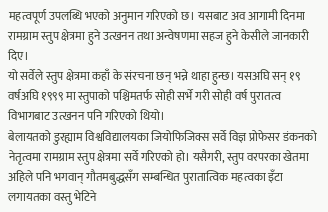महत्वपूर्ण उपलब्धि भएको अनुमान गरिएको छ। यसबाट अव आगामी दिनमा रामग्राम स्तुप क्षेत्रमा हुने उत्खनन तथा अन्वेषणमा सहज हुने केसीले जानकारी दिए।
यो सर्वेले स्तुप क्षेत्रमा कहाँ के संरचना छन् भन्ने थाहा हुन्छ। यसअघि सन् १९ वर्षअघि १९९९ मा स्तुपाको पश्चिमतर्फ सोही सर्भे गरी सोही वर्ष पुरातत्व विभागबाट उत्खनन पनि गरिएको थियो।
बेलायतको डुरह्याम विश्वविद्यालयका जियोफिजिक्स सर्वे विज्ञ प्रोफेसर डंकनको नेतृत्वमा रामग्राम स्तुप क्षेत्रमा सर्वे गरिएको हो। यसैगरी, स्तुप वरपरका खेतमा अहिले पनि भगवान् गौतमबुद्धसँग सम्बन्धित पुरातात्विक महत्वका इँटा लगायतका वस्तु भेटिने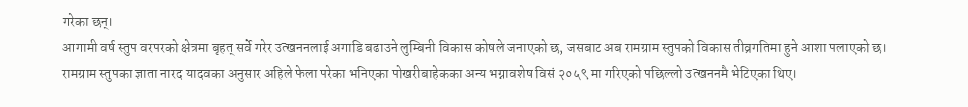गरेका छन्।
आगामी वर्ष स्तुप वरपरको क्षेत्रमा बृहत् सर्वे गरेर उत्खननलाई अगाडि बढाउने लुम्बिनी विकास कोषले जनाएको छ, जसबाट अब रामग्राम स्तुपको विकास तीव्रगतिमा हुने आशा पलाएको छ।
रामग्राम स्तुपका ज्ञाता नारद यादवका अनुसार अहिले फेला परेका भनिएका पोखरीबाहेकका अन्य भग्नावशेष विसं २०५९ मा गरिएको पछिल्लो उत्खननमै भेटिएका थिए।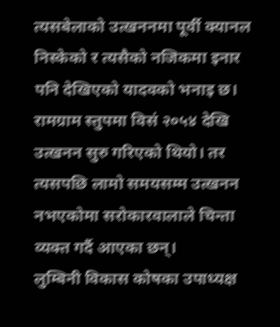त्यसबेलाको उत्खननमा पूर्वी क्यानल निस्केको र त्यसैको नजिकमा इनार पनि देखिएको यादवको भनाइ छ। रामग्राम स्तुपमा विसं २०५४ देखि उत्खनन सुरु गरिएको थियो। तर त्यसपछि लामो समयसम्म उत्खनन नभएकोमा सरोकारवालाले चिन्ता व्यक्त गर्दै आएका छन्।
लुम्बिनी विकास कोषका उपाध्यक्ष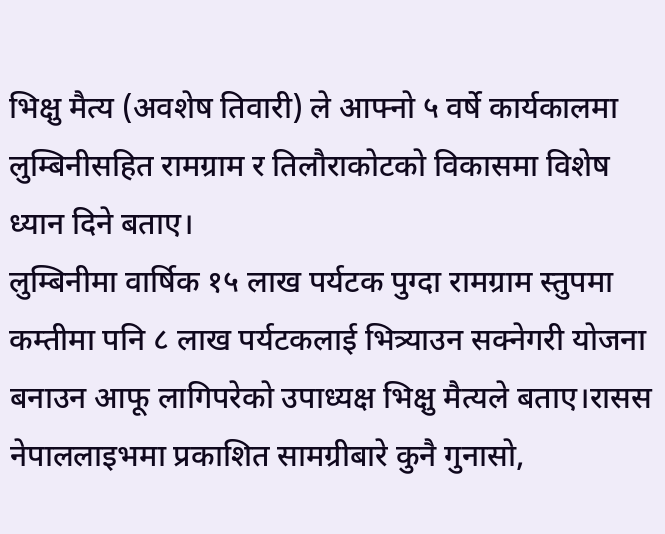भिक्षु मैत्य (अवशेष तिवारी) ले आफ्नो ५ वर्षे कार्यकालमा लुम्बिनीसहित रामग्राम र तिलौराकोटको विकासमा विशेष ध्यान दिने बताए।
लुम्बिनीमा वार्षिक १५ लाख पर्यटक पुग्दा रामग्राम स्तुपमा कम्तीमा पनि ८ लाख पर्यटकलाई भित्र्याउन सक्नेगरी योजना बनाउन आफू लागिपरेको उपाध्यक्ष भिक्षु मैत्यले बताए।रासस
नेपाललाइभमा प्रकाशित सामग्रीबारे कुनै गुनासो,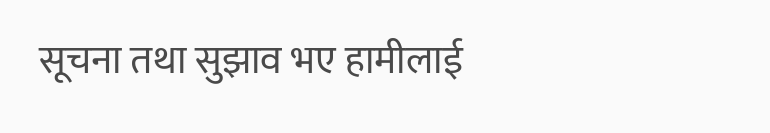सूचना तथा सुझाव भए हामीलाई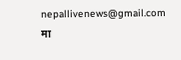nepallivenews@gmail.com मा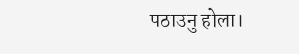पठाउनु होला।